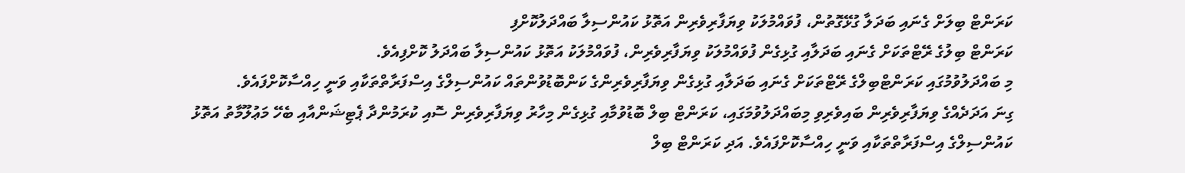ކަރަންޓް ބިލަށް ގެނައި ބަދަލާ ގުޅޭގޮތުން، ފުވައްމުލަކު ވިޔަފާރިވެރިން އަތޮޅު ކައުންސިލާ ބައްދަލުކޮށްފި
ކަރަންޓް ބިލުގެ ރޭޓްތަކަށް ގެނައި ބަދަލާއި ގުޅިގެން ފުވައްމުލަކު ވިޔަފާރިވެރިން، ފުވައްމުލަކު އަތޮޅު ކައުންސިލާ ބައްދަލު ކޮށްފިއެވެ.
މި ބައްދަލުވުމުގައި ކަރަންޓްބިލްގެ ރޭޓްތަކަށް ގެނައި ބަދަލާއި ގުޅިގެން ވިޔަފާރިވެރިންގެ ކަންބޮޑުވުންތައް ކައުންސިލްގެ އިސްފަރާތްތަކާއި ވަނީ ހިއްސާކޮށްފައެވެ.
ގިނަ އަދަދެއްގެ ވިޔަފާރިވެރިން ބައިވެރިވި މިބައްދަލުވުމަގައި، ކަރަންޓް ބިލް ބޮޑުވުމާއި ގުޅިގެން މިހާރު ވިޔަފާރިވެރިން ސޮއި ކުރަމުންދާ ޕެޓިޝަންއާއި ބެހޭ މަޢުލޫމާތު އަތޮޅު ކައުންސިލްގެ އިސްފަރާތްތަކާއި ވަނީ ހިއްސާކޮށްފައެވެ. އަދި ކަރަންޓް ބިލް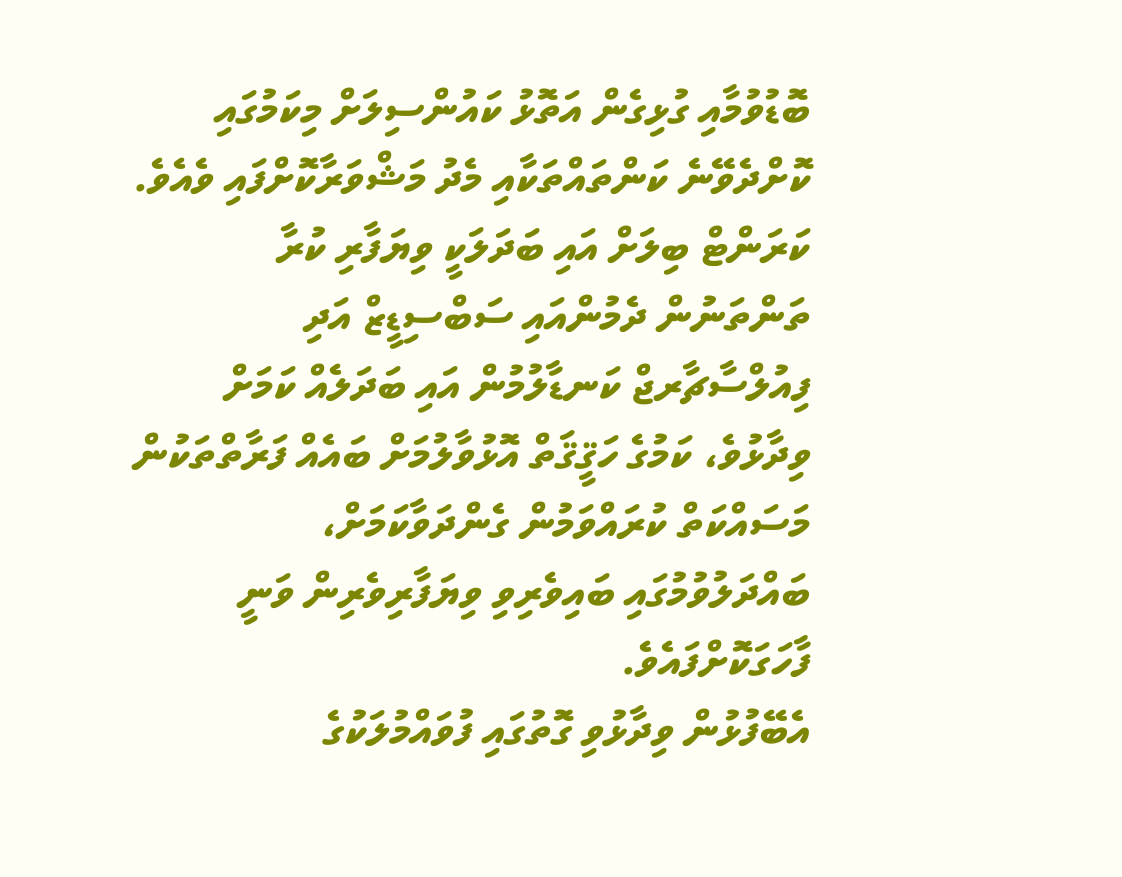ބޮޑުވުމާއި ގުޅިގެން އަތޮޅު ކައުންސިލަށް މިކަމުގައި ކޮށްދެވޭނެ ކަންތައްތަކާއި މެދު މަޝްވަރާކޮށްފައި ވެއެވެ.
ކަރަންޓް ބިލަށް އައި ބަދަލަކީ ވިޔަފާރި ކުރާ ތަންތަނުން ދެމުންއައި ސަބްސިޑީޒް އަދި ފިއުލްސާޗާރޖް ކަނޑާލުމުން އައި ބަދަލެއް ކަމަށް ވިދާޅުވެ، ކަމުގެ ހަޤީޤަތް އޮޅުވާލުމަށް ބައެއް ފަރާތްތަކުން މަސައްކަތް ކުރައްވަމުން ގެންދަވާކަމަށް، ބައްދަލުވުމުގައި ބައިވެރިވި ވިޔަފާރިވެރިން ވަނީ ފާހަގަކޮށްފައެވެ.
އެބޭފުޅުން ވިދާޅުވި ގޮތުގައި ފުވައްމުލަކުގެ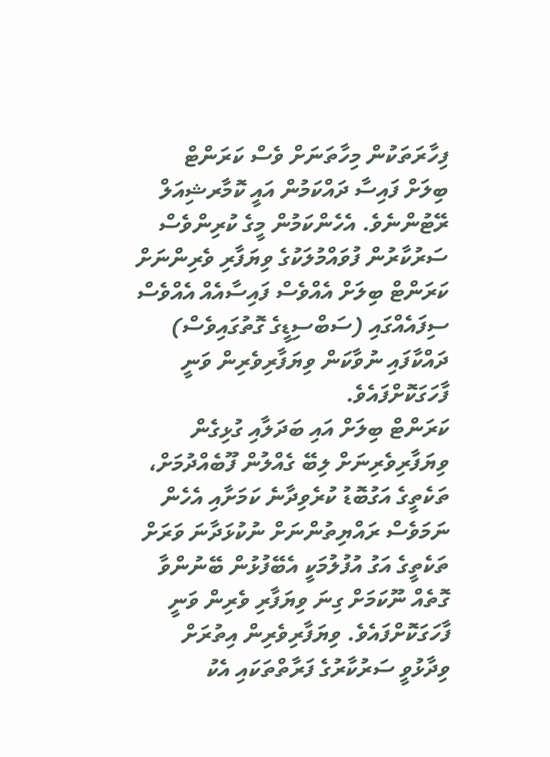ފިހާރަތަކުން މިހާތަނަށް ވެސް ކަރަންޓް ބިލަށް ފައިސާ ދައްކަމުން އައީ ކޮމާރޝިއަލް ރޭޓުންނެވެ. އެހެންކަމުން މީގެ ކުރިންވެސް ސަރުކާރުން ފުވައްމުލަކުގެ ވިޔަފާރި ވެރިންނަށް ކަރަންޓް ބިލަށް އެއްވެސް ފައިސާއެއް އެއްވެސް ސިފައެއްގައި (ސަބްސިޑީގެ ގޮތުގައިވެސް) ދައްކާފައި ނުވާކަން ވިޔަފާރިވެރިން ވަނީ ފާހަގަކޮށްފައެވެ.
ކަރަންޓް ބިލަށް އައި ބަދަލާއި ގުޅިގެން ވިޔަފާރިވެރިނަށް ލިބޭ ގެއްލުން ފޫބެއްދުމަށް، ތަކެތީގެ އަގުބޮޑު ކުރެވިދާނެ ކަމަށާއި އެހެން ނަމަވެސް ރައްޔިތުންނަށް ނުކުޅަދާނަ ވަރަށް ތަކެތީގެ އަގު އުފުލުމަކީ އެބޭފުޅުން ބޭނުންވާ ގޮތެއް ނޫކަމަށް ގިނަ ވިޔަފާރި ވެރިން ވަނީ ފާހަގަކޮށްފައެވެ. ވިޔަފާރިވެރިން އިތުރަށް ވިދާޅުވީ ސަރުކާރުގެ ފަރާތްތަކައި އެކު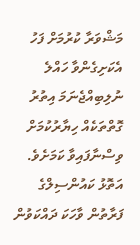މަޝްވަރާ ކުރުމަށް ފަހު އެކަށިގެންވާ ހައްލެ ނުލިބިއްޖެނަމަ އިތުރު ގޮތްތަކެއް ހިޔާރުކުމަށް ވިސްނާފައިވާ ކަމަށެވެ.
އަތޮޅު ކައުންސިލްގެ ފަރާތުން ވާހަކަ ދައްކަވުން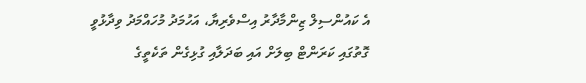އެ ކައުންސިލް ޒިންމާދާރު އިސްވެރިޔާ، އަހުމަދު މުހައްމަދު ވިދާޅުވީ ގޮތުގައި ކަރަންޓް ބިލަށް އައި ބަދަލާއި ގުޅިގެން ތަކެތީގެ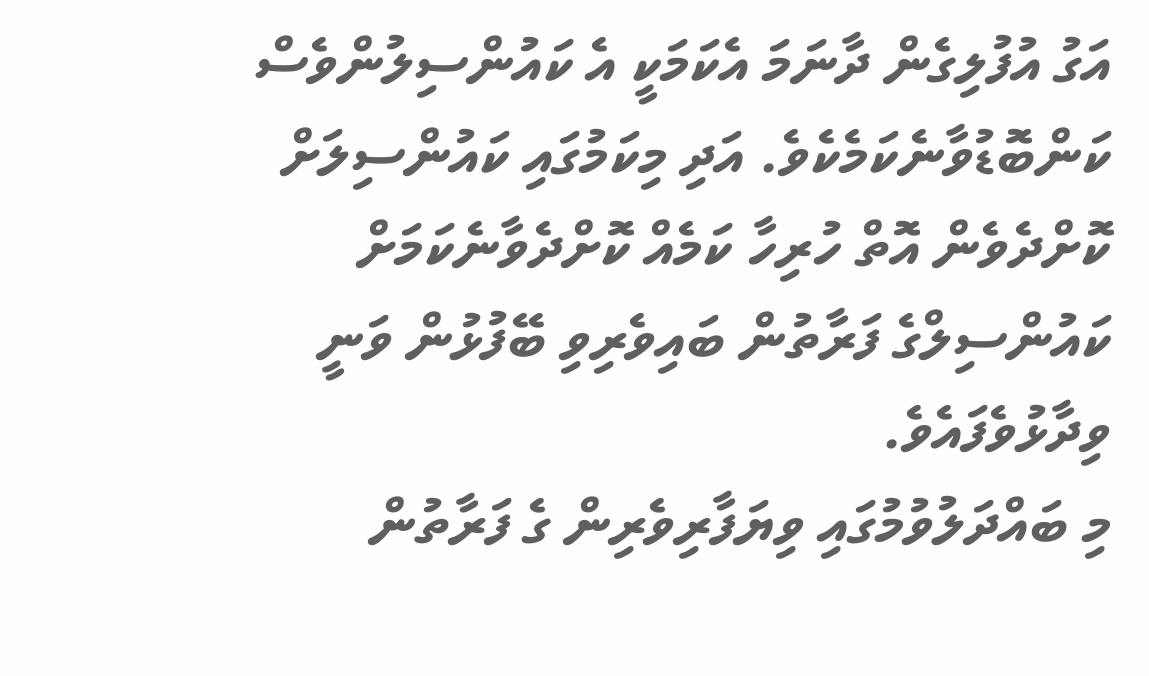އަގު އުފުލިގެން ދާނަމަ އެކަމަކީ އެ ކައުންސިލުންވެސް ކަންބޮޑުވާނެކަމެކެވެ. އަދި މިކަމުގައި ކައުންސިލަށް ކޮށްދެވެން އޮތް ހުރިހާ ކަމެއް ކޮށްދެވާނެކަމަށް ކައުންސިލްގެ ފަރާތުން ބައިވެރިވި ބޭފުޅުން ވަނީ ވިދާޅުވެފައެވެ.
މި ބައްދަލުވުމުގައި ވިޔަފާރިވެރިން ގެ ފަރާތުން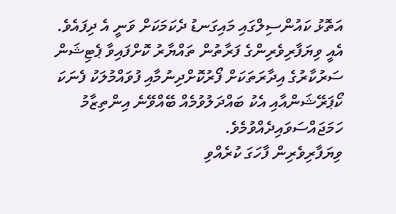އަތޮޅު ކައުންސިލްގައި މައިގަނޑު ދެކަމަކަށް ވަނީ އެ ދިފައެވެ.
އެއީ ވިޔަފާރިވެރިންގެ ފަރާތުން ތައްޔާރު ކޮށްފައިވާ ޕެޓިޝަން ސަރުކާރުގެ އިދާރަތަކަށް ފޯރުކޮށްދިނުމާއި ފުވައްމުލަކު ފެނަކަ ކޯޕަރޭޝަންއާއި އެކު ބައްދަލުވުމެއް ބޭއްވޭނެ އިންތިޒާމު ހަމަޖައްސަވައިދެއްވުމެވެ.
ވިޔަފާރިވެރިން ފާހަގަ ކުރެއްވި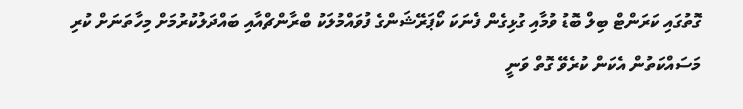ގޮތުގައި ކަރަންޓް ބިލް ބޮޑު ވުމާއި ގުޅިގެން ފެނަކަ ކޯޕަރޭޝަންގެ ފުވައްމުލަކު ބްރާންޗްއާއި ބައްދަލުކުރުމަށް މިހާތަނަށް ކުރި މަސައްކަތުން އެކަން ކުރެވޭ ގޮތް ވަނީ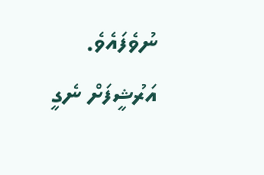ނުވެފައެވެ.
އަރުޝީފަށް ނެގީ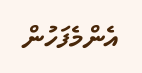އެންމެފަހުން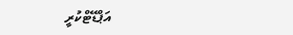އަޕްޑޭޓްކުރީ